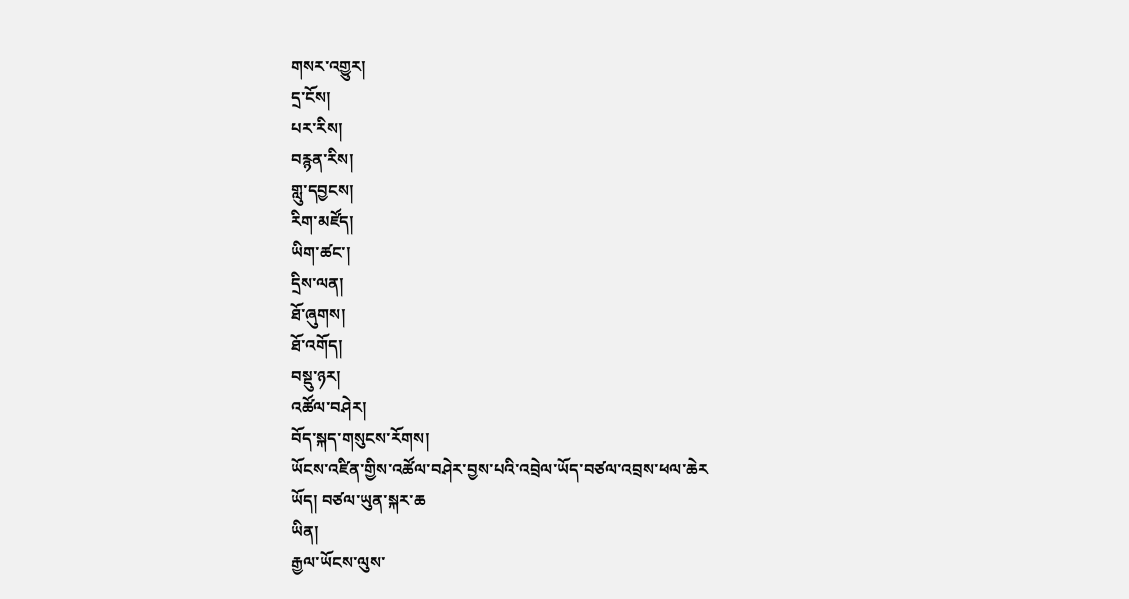གསར་འགྱུར།
དྲ་ངོས།
པར་རིས།
བརྙན་རིས།
གླུ་དབྱངས།
རིག་མཛོད།
ཡིག་ཚང་།
དྲིས་ལན།
ཐོ་ཞུགས།
ཐོ་འགོད།
བསྡུ་ཉར།
འཚོལ་བཤེར།
བོད་སྐད་གསུངས་རོགས།
ཡོངས་འཛིན་གྱིས་འཚོལ་བཤེར་བྱས་པའི་འབྲེལ་ཡོད་བཙལ་འབྲས་ཕལ་ཆེར
ཡོད། བཙལ་ཡུན་སྐར་ཆ
ཡིན།
རྒྱལ་ཡོངས་ལུས་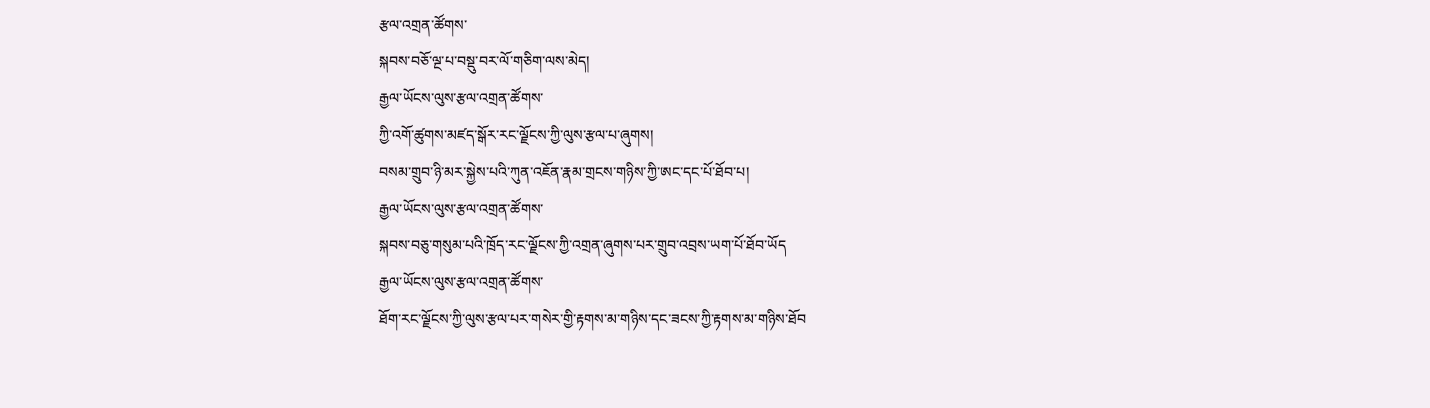རྩལ་འགྲན་ཚོགས་
སྐབས་བཅོ་ལྔ་པ་བསྡུ་བར་ལོ་གཅིག་ལས་མེད།
རྒྱལ་ཡོངས་ལུས་རྩལ་འགྲན་ཚོགས་
ཀྱི་འགོ་ཚུགས་མཛད་སྒོར་རང་ལྗོངས་ཀྱི་ལུས་རྩལ་པ་ཞུགས།
བསམ་གྲུབ་ཉི་མར་སྐྱེས་པའི་ཀུན་འཇོན་རྣམ་གྲངས་གཉིས་ཀྱི་ཨང་དང་པོ་ཐོབ་པ།
རྒྱལ་ཡོངས་ལུས་རྩལ་འགྲན་ཚོགས་
སྐབས་བཅུ་གསུམ་པའི་ཁྲོད་རང་ལྗོངས་ཀྱི་འགྲན་ཞུགས་པར་གྲུབ་འབྲས་ཡག་པོ་ཐོབ་ཡོད
རྒྱལ་ཡོངས་ལུས་རྩལ་འགྲན་ཚོགས་
ཐོག་རང་ལྗོངས་ཀྱི་ལུས་རྩལ་པར་གསེར་གྱི་རྟགས་མ་གཉིས་དང་ཟངས་ཀྱི་རྟགས་མ་གཉིས་ཐོབ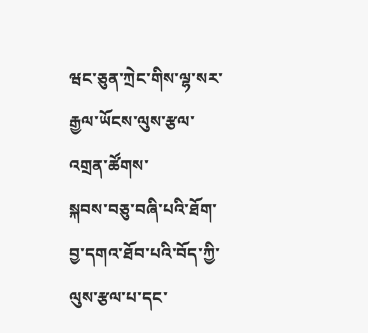ཝང་ཅུན་ཀྲེང་གིས་ལྷ་སར་
རྒྱལ་ཡོངས་ལུས་རྩལ་འགྲན་ཚོགས་
སྐབས་བཅུ་བཞི་པའི་ཐོག་བྱ་དགའ་ཐོབ་པའི་བོད་ཀྱི་ལུས་རྩལ་པ་དང་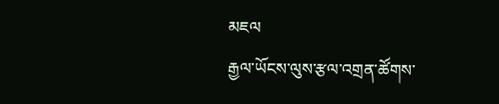མཇལ
རྒྱལ་ཡོངས་ལུས་རྩལ་འགྲན་ཚོགས་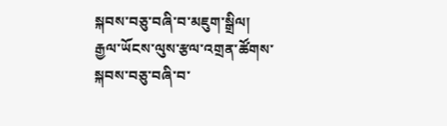སྐབས་བཅུ་བཞི་བ་མཇུག་སྒྲིལ།
རྒྱལ་ཡོངས་ལུས་རྩལ་འགྲན་ཚོགས་
སྐབས་བཅུ་བཞི་བ་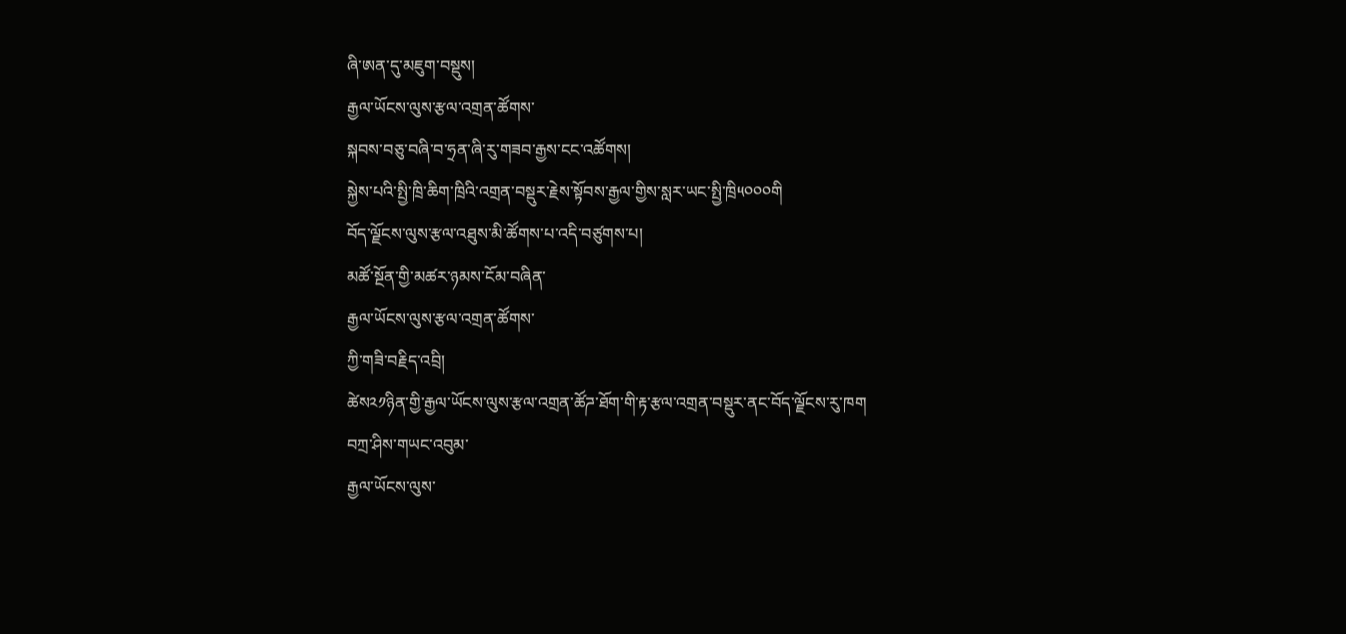ཞི་ཨན་དུ་མཇུག་བསྡུས།
རྒྱལ་ཡོངས་ལུས་རྩལ་འགྲན་ཚོགས་
སྐབས་བཅུ་བཞི་བ་ཧྲན་ཞི་རུ་གཟབ་རྒྱས་ངང་འཚོགས།
སྐྱེས་པའི་སྤྱི་ཁྲི་ཆིག་ཁྲིའི་འགྲན་བསྡུར་རྗེས་སྟོབས་རྒྱལ་གྱིས་སླར་ཡང་སྤྱི་ཁྲི༥༠༠༠གི
བོད་ལྗོངས་ལུས་རྩལ་འཐུས་མི་ཚོགས་པ་འདི་བཙུགས་པ།
མཚོ་སྔོན་གྱི་མཚར་ཉམས་ངོམ་བཞིན་
རྒྱལ་ཡོངས་ལུས་རྩལ་འགྲན་ཚོགས་
ཀྱི་གཟི་བརྗིད་འབྲི།
ཚེས༢༡ཉིན་གྱི་རྒྱལ་ཡོངས་ལུས་རྩལ་འགྲན་ཚོཌ་ཐོག་གི་རྟ་རྩལ་འགྲན་བསྡུར་ནང་བོད་ལྗོངས་རུ་ཁག
བཀྲ་ཤིས་གཡང་འབུམ་
རྒྱལ་ཡོངས་ལུས་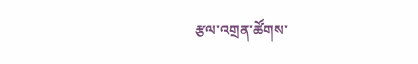རྩལ་འགྲན་ཚོགས་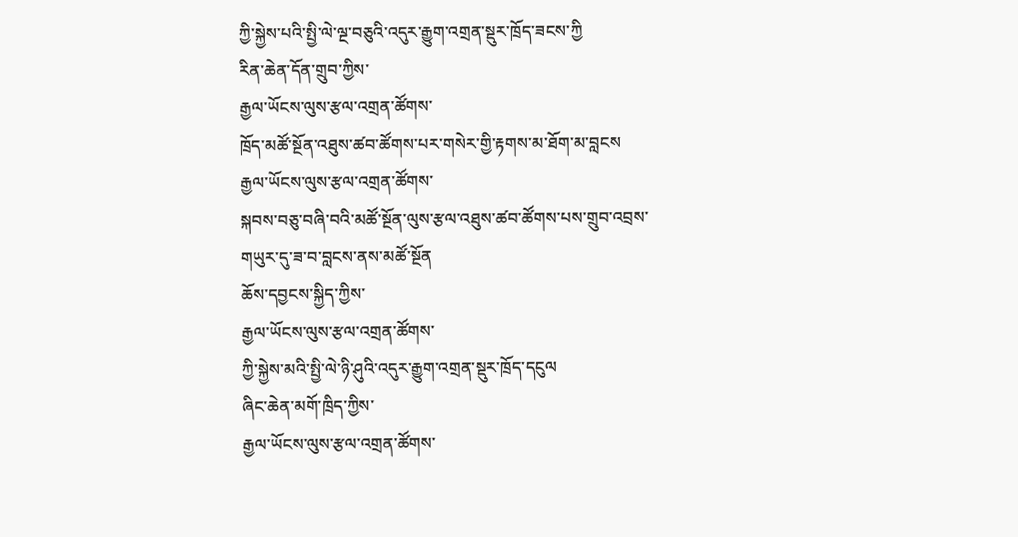ཀྱི་སྐྱེས་པའི་སྤྱི་ལེ་ལྔ་བཅུའི་འདུར་རྒྱུག་འགྲན་སྡུར་ཁྲོད་ཟངས་ཀྱི
རིན་ཆེན་དོན་གྲུབ་ཀྱིས་
རྒྱལ་ཡོངས་ལུས་རྩལ་འགྲན་ཚོགས་
ཁྲོད་མཚོ་སྔོན་འཐུས་ཚབ་ཚོགས་པར་གསེར་གྱི་རྟགས་མ་ཐོག་མ་བླངས
རྒྱལ་ཡོངས་ལུས་རྩལ་འགྲན་ཚོགས་
སྐབས་བཅུ་བཞི་བའི་མཚོ་སྔོན་ལུས་རྩལ་འཐུས་ཚབ་ཚོགས་པས་གྲུབ་འབྲས་གཡུར་དུ་ཟ་བ་བླངས་ནས་མཚོ་སྔོན
ཆོས་དབྱངས་སྐྱིད་ཀྱིས་
རྒྱལ་ཡོངས་ལུས་རྩལ་འགྲན་ཚོགས་
ཀྱི་སྐྱེས་མའི་སྤྱི་ལེ་ཉི་ཤུའི་འདུར་རྒྱུག་འགྲན་སྡུར་ཁྲོད་དངུལ
ཞིང་ཆེན་མགོ་ཁྲིད་ཀྱིས་
རྒྱལ་ཡོངས་ལུས་རྩལ་འགྲན་ཚོགས་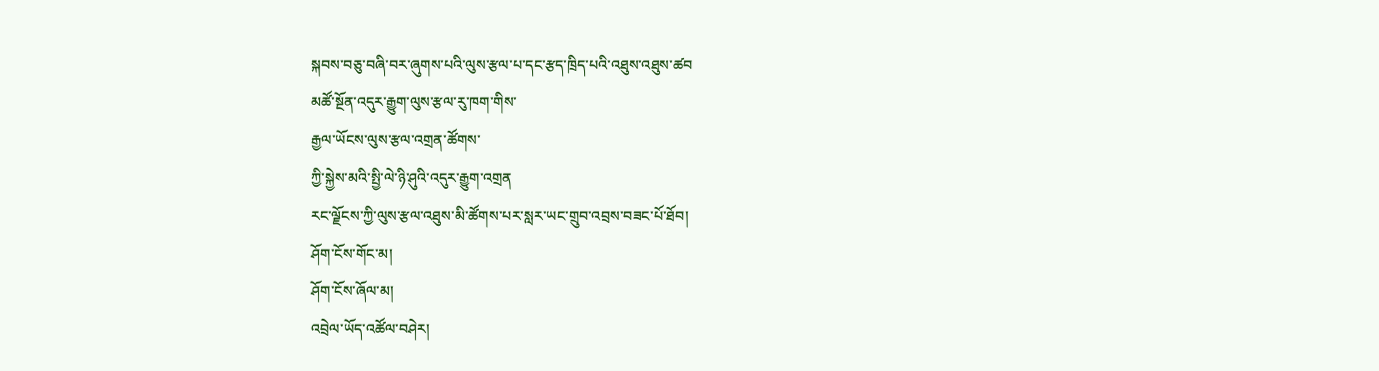སྐབས་བཅུ་བཞི་བར་ཞུགས་པའི་ལུས་རྩལ་པ་དང་རྩད་ཁྲིད་པའི་འཐུས་འཐུས་ཚབ
མཚོ་སྔོན་འདུར་རྒྱུག་ལུས་རྩལ་རུ་ཁག་གིས་
རྒྱལ་ཡོངས་ལུས་རྩལ་འགྲན་ཚོགས་
ཀྱི་སྐྱེས་མའི་སྤྱི་ལེ་ཉི་ཤུའི་འདུར་རྒྱུག་འགྲན
རང་ལྗོངས་ཀྱི་ལུས་རྩལ་འཐུས་མི་ཚོགས་པར་སླར་ཡང་གྲུབ་འབྲས་བཟང་པོ་ཐོབ།
ཤོག་ངོས་གོང་མ།
ཤོག་ངོས་ཞོལ་མ།
འབྲེལ་ཡོད་འཚོལ་བཤེར།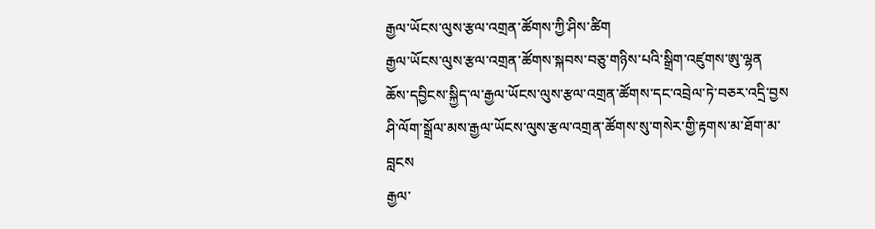རྒྱལ་ཡོངས་ལུས་རྩལ་འགྲན་ཚོགས་ཀྱི་ཤིས་ཚིག
རྒྱལ་ཡོངས་ལུས་རྩལ་འགྲན་ཚོགས་སྐབས་བཅུ་གཉིས་པའི་སྒྲིག་འཛུགས་ཨུ་ལྷན
ཆོས་དབྱིངས་སྐྱིད་ལ་རྒྱལ་ཡོངས་ལུས་རྩལ་འགྲན་ཚོགས་དང་འབྲེལ་ཏེ་བཅར་འདྲི་བྱས
ཤི་ལོག་སྒྲོལ་མས་རྒྱལ་ཡོངས་ལུས་རྩལ་འགྲན་ཚོགས་སུ་གསེར་གྱི་རྟགས་མ་ཐོག་མ་བླངས
རྒྱལ་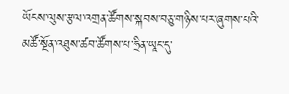ཡོངས་ལུས་རྩལ་འགྲན་ཚོགས་སྐབས་བཅུ་གཉིས་པར་ཞུགས་པའི་མཚོ་སྔོན་འཐུས་ཚབ་ཚོགས་པ་ཧྲིན་ཡཱང་དུ་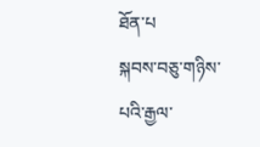ཐོན་པ
སྐབས་བཅུ་གཉིས་པའི་རྒྱལ་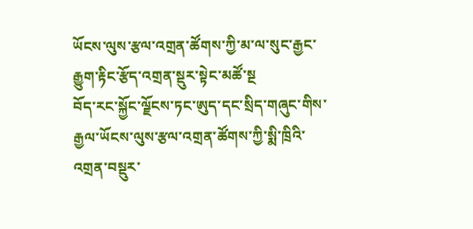ཡོངས་ལུས་རྩལ་འགྲན་ཚོགས་ཀྱི་མ་ལ་སུང་རྒྱང་རྒྱུག་རྟིང་རྩོད་འགྲན་སྡུར་སྟེང་མཚོ་སྔ
བོད་རང་སྐྱོང་ལྗོངས་ཏང་ཨུད་དང་སྲིད་གཞུང་གིས་རྒྱལ་ཡོངས་ལུས་རྩལ་འགྲན་ཚོགས་ཀྱི་སྨི་ཁྲིའི་འགྲན་བསྡུར་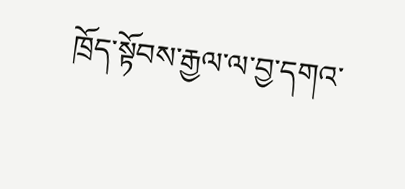ཁྲོད་སྟོབས་རྒྱལ་ལ་བྱ་དགའ་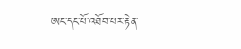ཨང་དང་པོ་འཐོབ་པར་རྟེན་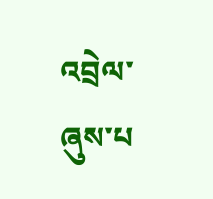འབྲེལ་ཞུས་པ